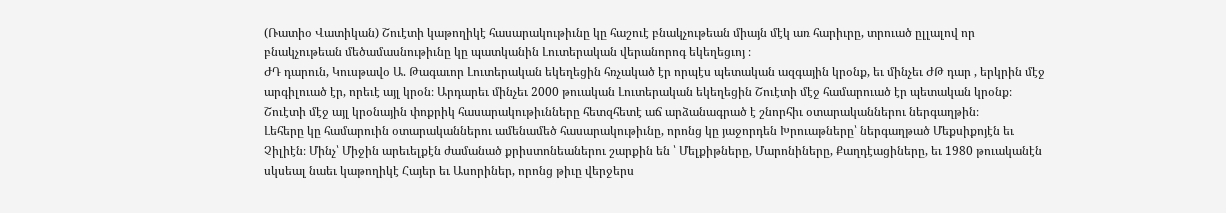(Ռատիօ Վատիկան) Շուէտի կաթողիկէ հասարակութիւնը կը հաշուէ բնակչութեան միայն մէկ առ հարիւրը, տրուած ըլլալով որ բնակչութեան մեծամասնութիւնը կը պատկանին Լուտերական վերանորոգ եկեղեցւոյ ։
ԺԴ դարուն, Կուսթավօ Ա. Թագաւոր Լուտերական եկեղեցին հռչակած էր որպէս պետական ազգային կրօնք, եւ մինչեւ ԺԹ դար , երկրին մէջ արգիլուած էր, որեւէ այլ կրօն։ Արդարեւ մինչեւ 2000 թուական Լուտերական եկեղեցին Շուէտի մէջ համարուած էր պետական կրօնք։
Շուէտի մէջ այլ կրօնային փոքրիկ հասարակութիւնները հետզհետէ աճ արձանագրած է շնորհիւ օտարականներու ներգաղթին։
Լեհերը կը համարուին օտարականներու ամենամեծ հասարակութիւնը, որոնց կը յաջորդեն Խրուաթները՝ ներգաղթած Մեքսիքոյէն եւ Չիլիէն։ Մինչ՝ Միջին արեւելքէն ժամանած քրիստոնեաներու շարքին են ՝ Մելքիթները, Մարոնիները, Քաղդէացիները, եւ 1980 թուականէն սկսեալ նաեւ կաթողիկէ Հայեր եւ Ասորիներ, որոնց թիւը վերջերս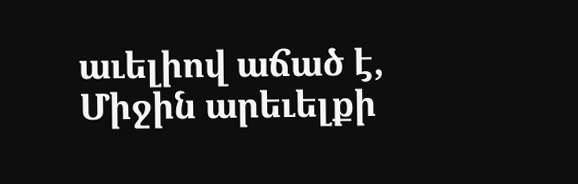աւելիով աճած է, Միջին արեւելքի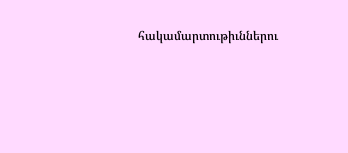հակամարտութիւններու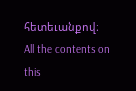հետեւանքով։
All the contents on this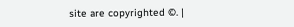site are copyrighted ©. |